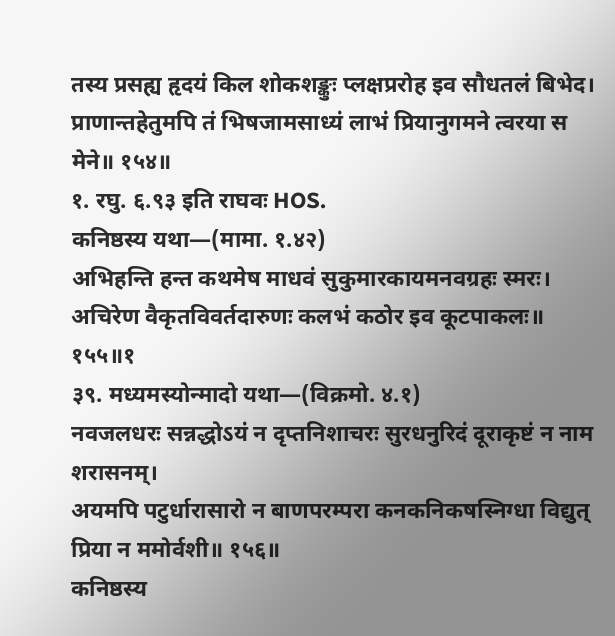तस्य प्रसह्य हृदयं किल शोकशङ्कुः प्लक्षप्ररोह इव सौधतलं बिभेद।
प्राणान्तहेतुमपि तं भिषजामसाध्यं लाभं प्रियानुगमने त्वरया स मेने॥ १५४॥
१. रघु. ६.९३ इति राघवः HOS.
कनिष्ठस्य यथा—(मामा. १.४२)
अभिहन्ति हन्त कथमेष माधवं सुकुमारकायमनवग्रहः स्मरः।
अचिरेण वैकृतविवर्तदारुणः कलभं कठोर इव कूटपाकलः॥ १५५॥१
३९. मध्यमस्योन्मादो यथा—(विक्रमो. ४.१)
नवजलधरः सन्नद्धोऽयं न दृप्तनिशाचरः सुरधनुरिदं दूराकृष्टं न नाम शरासनम्।
अयमपि पटुर्धारासारो न बाणपरम्परा कनकनिकषस्निग्धा विद्युत् प्रिया न ममोर्वशी॥ १५६॥
कनिष्ठस्य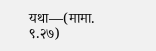यथा—(मामा. ९.२७)